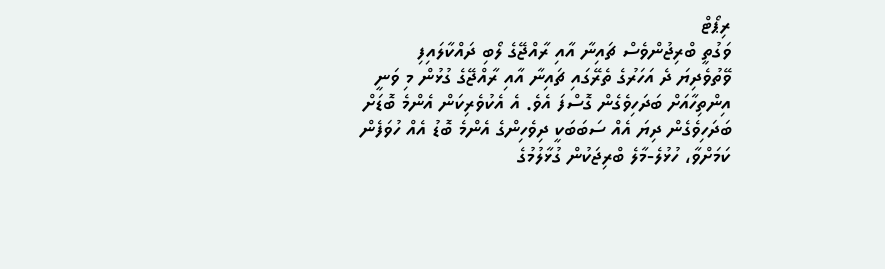ރިޕޯޓް
ވަގުތީ ބްރިޖުންވެސް ޗައިނާ އާއި ރާއްޖޭގެ ލޯބި ދައްކާލައިފި
ވޭތުވެދިޔަ ދެ އަހަރުގެ ތެރޭގައި ޗައިނާ އާއި ރާއްޖޭގެ ގުޅުން މި ވަނީ އިންތިހާއަށް ބަދަހިވެގެން ގޮސްފަ އެވެ. އެ އެކުވެރިކަން އެންމެ ބޮޑަށް ބަދަހިވެގެން ދިޔަ އެއް ސަބަބަކީ ދިވެހިންގެ އެންމެ ބޮޑު އެއް ހުވަފެން ކަމަށްވާ، ހުޅުލެ-މާލެ ބްރިޖަކުން ގުޅާލުމުގެ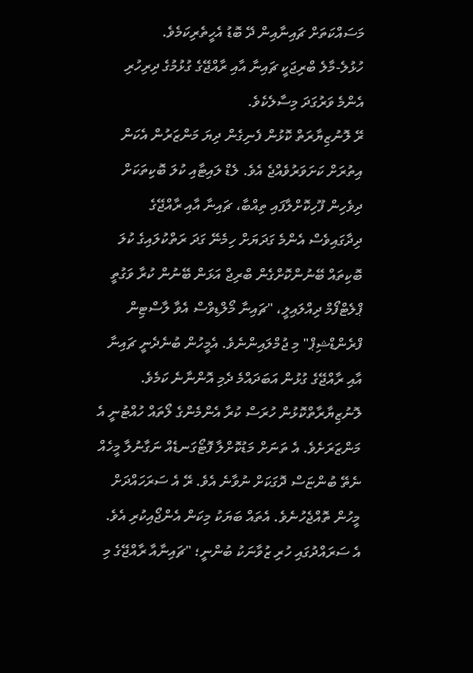މަސައްކަތަށް ޗައިނާއިން ދޭ ބޮޑު އެހީތެރިކަމެވެ.
ހުޅުލެ-މާލެ ބްރިޖަކީ ޗައިނާ އާއި ރާއްޖޭގެ ގުޅުމުގެ ދިރިހުރި އެންމެ ވަރުގަދަ މިސާލެކެވެ.
ރޭ ލޮނުޒިޔާރަތް ކޮޅުން ފެނިގެން ދިޔަ މަންޒަރުން އެކަން އިތުރަށް ކަށަވަރުވެއްޖެ އެވެ. ލެޑް ލައިޓާއި ކުލަ ބޮކިތަކަށް ދިވެހިން ފޫހިކޮށްލާފައި ތިއްބާ، ޗައިނާ އާއި ރާއްޖޭގެ ދިދާގައިވެސް އެންމެ ގަދަޔަށް ހިމެނޭ ގަދަ ރަތްކުލައިގެ ކުލަ ބޮކިތައް ބޭނުންކޮށްގެން ބްރިޖް އަޅަން ބޭނުން ކުރާ ވަގުތީ ޕްލެޓްފޯމް ދިއްލައިލީ، "ޗައިނާ މޯލްޑިވްސް އެވާ ލާސްޓިން ފްރެންޑްޝިޕް" މި ޖުމްލައިންނެވެ. އެމީހުން ބުނެދެނީ ޗައިނާ އާއި ރާއްޖޭގެ ގުޅުން އަބަދައްމެ ދެމި އޮންނާނެ ކަމެވެ.
ލޮނުޒިޔާރާތްކޮޅުން ހުރަސް ކުރާ އެންމެންގެ ލޯތައް ހުއްޓުނީ އެ މަންޒަރަށެވެ. އެ ތަނަށް މަޑުކޮށްލާ ފޮޓޯގަނޑެއް ނަގާނުލާ މީހެއް ނެތޭ ބުންޏަސް ދޮގަކަށް ނުވާނެ އެވެ. ރޭ އެ ސަރަހައްދަށް މީހުން ތޮއްޖެހުނެވެ. އެތައް ބަޔަކު މިކަން އެންޖޯއިކުރި އެވެ.
އެ ސަރައްދުގައި ހުރި ޒުވާނަކު ބުންނީ؛ "ޗައިނާއާ ރާއްޖޭގެ މި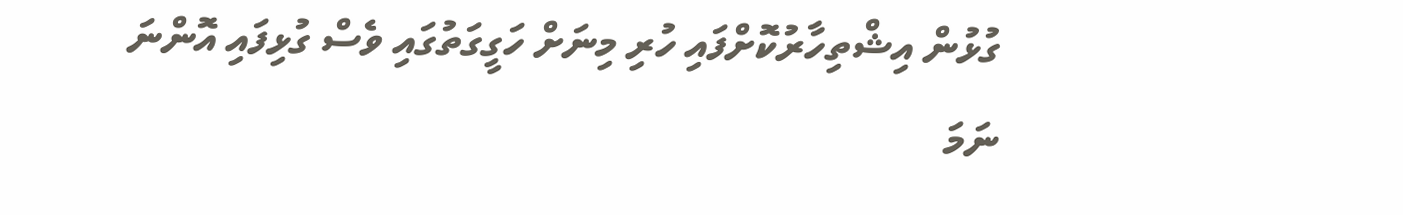ގުޅުން އިޝްތިހާރުކޮށްފައި ހުރި މިނަށް ހަގީގަތުގައި ވެސް ގުޅިފައި އޮންނަ ނަމަ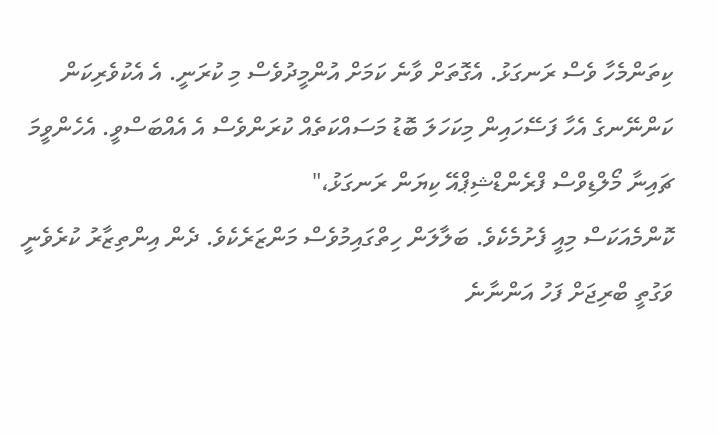ކިތަންމެހާ ވެސް ރަނގަޅު. އެގޮތަށް ވާނެ ކަމަށް އުންމީދުވެސް މި ކުރަނީ. އެ އެކުވެރިކަން ކަންނޭނގެ އެހާ ފަސޭހައިން މިކަހަލަ ބޮޑު މަސައްކަތެއް ކުރަންވެސް އެ އެއްބަސްވީ. އެހެންވީމަ ޗައިނާ މޯލްޑިވްސް ފްރެންޑްޝިޕްއޭ ކިޔަން ރަނގަޅު،"
ކޮންމެއަކަސް މިއީ ފެށުމެކެވެ. ބަލާލަން ހިތްގައިމުވެސް މަންޒަރެކެވެ. ދެން އިންތިޒާރު ކުރެވެނީ ވަގުތީ ބްރިޖަށް ފަހު އަންނާނެ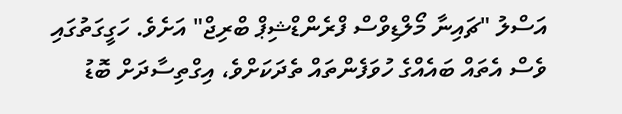އަސްލު "ޗައިނާ މޯލްޑިވްސް ފްރެންޑްޝިޕް ބްރިޖް" އަށެވެ. ހަގީގަތުގައި ވެސް އެތައް ބައެއްގެ ހުވަފެންތައް ތެދަކަށްވެ، އިގްތިސާދަށް ބޮޑު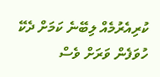ކުރިއެރުމެއް ލިބޭނެ ކަމަށް ދެކޭ ހުވަފެން ވަރަށް ވެސް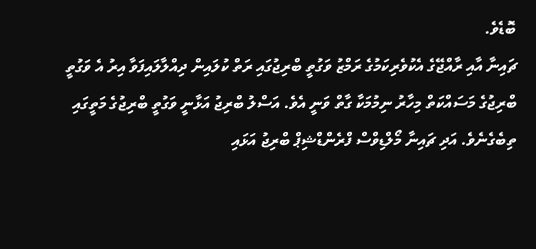ބޮޑެވެ.
ޗައިނާ އާއި ރާއްޖޭގެ އެކުވެރިކަމުގެ ރަމްޒު ވަގުތީ ބްރިޖުގައި ރަތް ކުލައިން ދިއްލާލައިފަވާ އިރު އެ ވަގުތީ ބްރިޖުގެ މަސައްކަތް މިހާރު ނިމުމަކާ ގާތް ވަނީ އެވެ. އަސްލު ބްރިޖު އަޅާނީ ވަގުތީ ބްރިޖުގެ މަތީގައި ތިބެގެނެވެ. އަދި ޗައިނާ މޯލްޑިވްސް ފްރެންޑްޝިޕް ބްރިޖު އަޅައި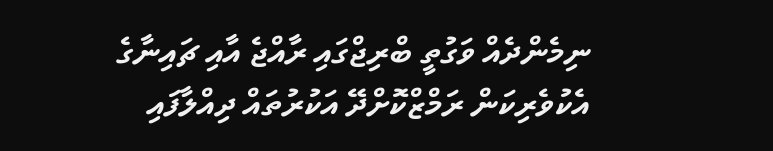ނިމެންދެއް ވަގުތީ ބްރިޖްގައި ރާއްޖެ އާއި ޗައިނާގެ އެކުވެރިކަން ރަމްޒްކޮށްދޭ އަކުރުތައް ދިއްލާފައި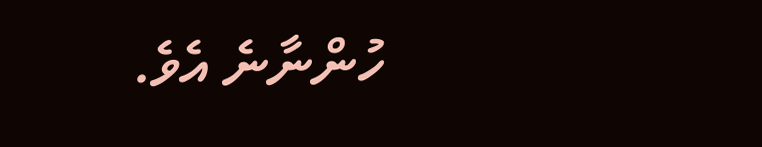ހުންނާނެ އެވެ.